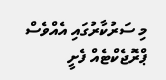މި ސަރުކާރުގައި އެއްވެސް ޕްރޮޖެކްޓެއް ފެށީ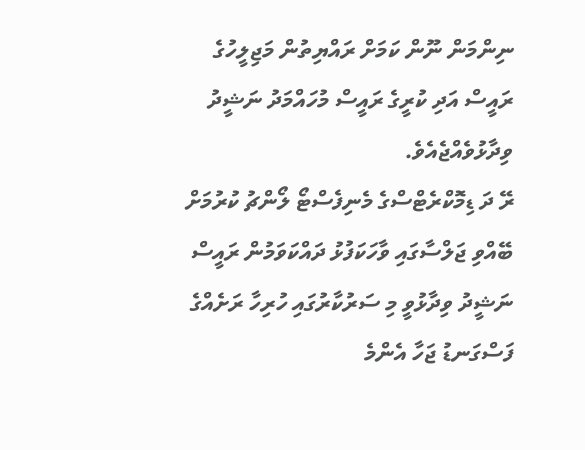ނިންމަން ނޫން ކަމަށް ރައްޔިތުން މަޖިލީހުގެ ރައީސް އަދި ކުރީގެ ރައީސް މުހައްމަދު ނަޝީދު ވިދާޅުވެއްޖެއެވެ.
ރޭ ދަ ޑިމޮކްރެޓްސްގެ މެނިފެސްޓޯ ލޯންޗު ކުރުމަށް ބޭއްވި ޖަލްސާގައި ވާހަކަފުޅު ދައްކަވަމުން ރައީސް ނަޝީދު ވިދާޅުވީ މި ސަރުކާރުގައި ހުރިހާ ރަށެއްގެ ފަސްގަނޑު ޖަހާ އެންމެ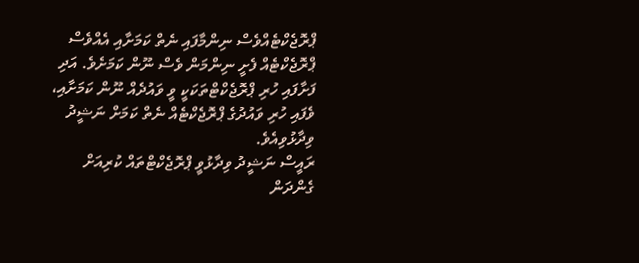ޕްރޮޖެކްޓެއްވެސް ނިންމާފައި ނެތް ކަމަށާއި އެއްވެސް ޕްރޮޖެކްޓެއް ފެށީ ނިންމަން ވެސް ނޫން ކަމަށެވެ. އަދި ފަށާފައި ހުރި ޕްރޮޖެކްޓްތަކަކީ ވީ ވައުދެއް ނޫން ކަމަށާއި، ވެފައި ހުރި ވައުދުގެ ޕްރޮޖެކްޓެއް ނެތް ކަމަށް ނަޝީދު ވިދާޅުވިއެވެ.
ރައީސް ނަޝީދު ވިދާޅުވީ ޕްރޮޖެކްޓްތައް ކުރިއަށް ގެންދަން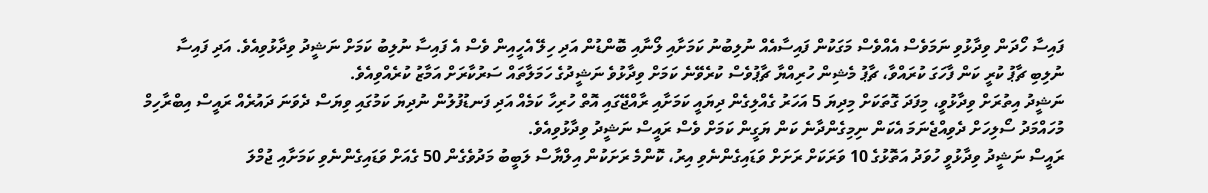ފައިސާ ހޯދަން ވިދާޅުވި ނަމަވެސް އެއްވެސް މަގަކުން ފައިސާއެއް ނުލިބުނު ކަމަށާއި ލޯނާއި ބޮންޑުން އަދި ހިލޭ އެހީއިން ވެސް އެ ފައިސާ ނުލިބު ކަމަށް ނަޝީދު ވިދާޅުވިއެވެ. އަދި ފައިސާ ނުލިބި ޗާޕު ކުރީ ކަން ފާހަގަ ކުރައްވާ، ޗާޕު މެޝިން ހުރިއްޔާ ޗާޕުވެސް ކުރެވޭނެ ކަމަށް ވިދާޅުވެ ނަޝީދުގެ ހަމަލާތައް ސަރުކާރަށް އަމާޒު ކުރެއްވިއެވެ.
ނަޝީދު އިތުރަށް ވިދާޅުވީ، މިފަދަ ގޮތަކަށް މިދިޔަ 5 އަހަރު ގެއްލިގެން ދިޔައީ ކަމަށާއި ރާއްޖޭގައި އޮތް ހުރިހާ ކަމެއް އަދި ފަނޑުފުލުން ނުދިޔަ ކަމުގައި ވިޔަސް ދެވަނަ ދައުރެއް ރައީސް އިބްރާހިމް މުހައްމަދު ސޯލިހަށް ދެވިއްޖެނަމަ އެކަން ނިމިގެންދާނެ ކަން ޔަގީން ކަމަށް ވެސް ރައީސް ނަޝީދު ވިދާޅުވިއެވެ.
ރައީސް ނަޝީދު ވިދާޅުވީ ހުވަދު އަތޮޅުގެ 10 ވަރަކަށް ރަށަށް ވަޑައިގެންނެވި އިރު، ކޮންމެ ރަށަކުން އިލްޔާސް ލަބީބު މަދުވެގެން 50 ގެއަށް ވަޑައިގެންނެވި ކަމަށާއި ޖުމްލަ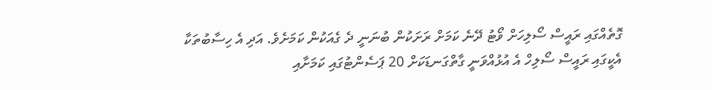ގޮތެއްގައި ރައީސް ސޯލިހަށް ވޯޓު ދޭނެ ކަމަށް ރަށަކުން ބުނަނީ ދެ ގެއަކުން ކަމަށެވެ. އަދި އެ ހިސާބުތަކާ އެކީގައި ރައީސް ސޯލިހް އެ އުޅުއްވަނީ ގާތްގަނޑަކަށް 20 ޕަސެންޓުގައި ކަމަށާއި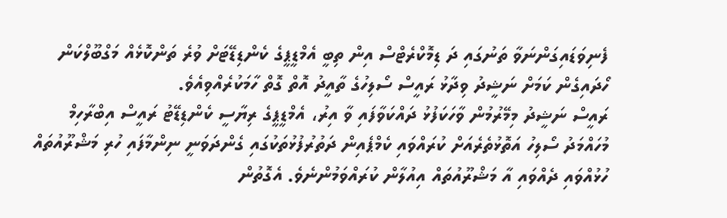ފެނިވަޑައިގަންނަވާ ތަނުގައި ދަ ޑިމޮކްރެޓްސް އިން ތިބީ އެމްޑީޕީގެ ކެންޑިޑޭޓަށް ވުރެ ތަންކޮޅެއް މަގްބޫލްކަން ހޯދައިގެން ކަމަށް ނަޝީދު ވިދާޅު ރައީސް ސޯލިހުގެ ތާއީދު އޮތް ގޮތް ހާމަކުރެއްވިއެވެ.
ރައީސް ނަޝީދު މިމޭރުމުން ވާހަކަފުޅު ދައްކަވާފައި ވާ އިރު، އެމްޑީޕީގެ ރިޔާސީ ކެންޑިޑޭޓު ރައީސް އިބްރާހިމް މުހައްމަދު ސޯލިހު އަތޮޅުތެރެއަށް ކުރައްވައި ކެމްޕެއިން ދަތުރުފުޅުތަކުގައި ގެންދަވަނީ ނިންމާފައި ހުރި މަޝްރޫއުތައް ހުޅުއްވައި ދެއްވައި އާ މަޝްރޫއުތައް އިއުލާން ކުރައްވަމުންނެވެ. އެގޮތުން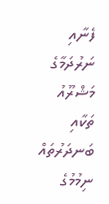ފެނާއި ނަރުދަމާގެ މަޝްރޫއު ތަކާއި ބަނދަރުތައް ނިމުމުގެ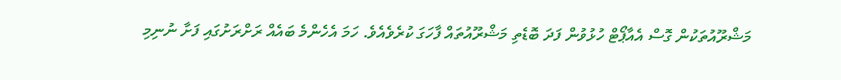މަޝްރޫއުތަކުން ގޮސް އެއާޕޯޓް ހުޅުވުން ފަދަ ބޮޑެތި މަޝްރޫއުތައް ފާހަގަ ކުރެވެއެވެ. ހަމަ އެހެންމެ ބައެއް ރަށްރަށުގައި ފަށާ ނުނިމި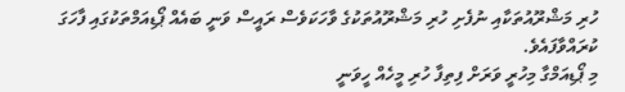ހުރި މަޝްރޫއުތަކާއި ނުފެށި ހުރި މަޝްރޫއުތަކުގެ ވާހަކަވެސް ރައީސް ވަނީ ބައެއް ޕޯޑިއަމްތަކުގައި ފާހަގަ ކުރައްވާފައެވެ.
މި ޕޯޑިއަމްގާ މިހުރީ ވަރަށް ފިތިފާ ހުރި މީހެއް ހީވަނީ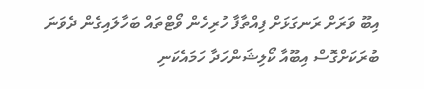އިބޫ ވަރަށް ރަނގަޅަށް ފިއްތާފާ ހުރިހެން ވޯޓްތައް ބަހާލައިގެން ދެވަނަ ބުރަކަށްގޮސް އިބޫއާ ކޯލިޝަންހަދާ ހަމައެކަނި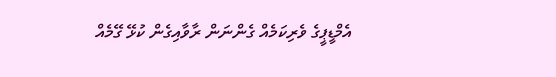އެމްޑީޕީގެ ވެރިކަމެއް ގެންނަން ރާވާއިގެން ކުޅޭ ގޭމެއް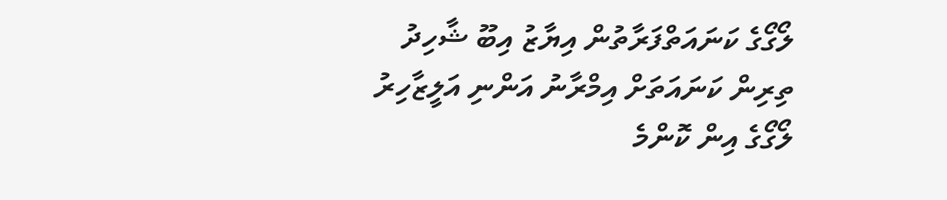ލޯގޯގެ ކަނައަތްފަރާތުން އިޔާޒު އިބޫ ޝާހިދު ތިރިން ކަނައަތަށް އިމްރާނު އަންނި އަލީޒާހިރު ލޯގޯގެ އިން ކޮންމެ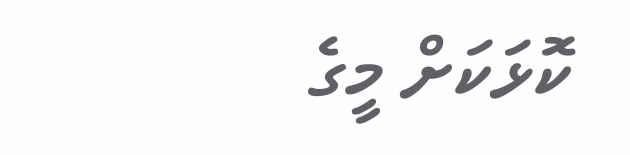ކޮޅަކަށް މީގެ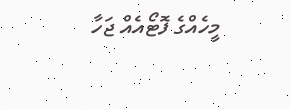މީހެއްގެ ފޮޓޯއެއް ޖަހާ